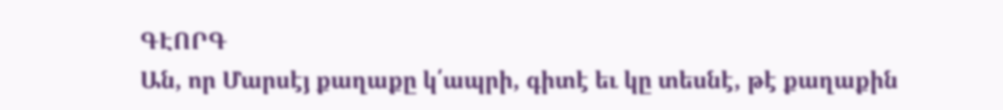ԳԷՈՐԳ
Ան, որ Մարսէյ քաղաքը կ՛ապրի, գիտէ եւ կը տեսնէ, թէ քաղաքին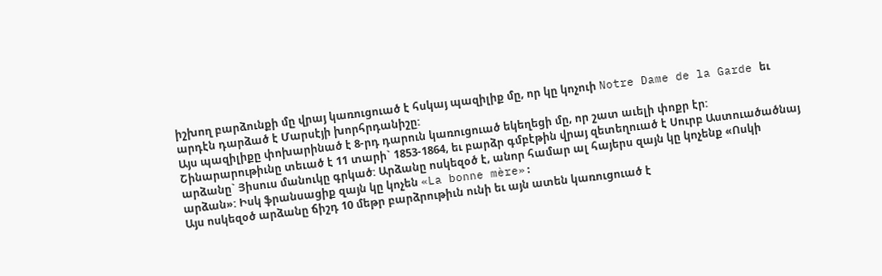իշխող բարձունքի մը վրայ կառուցուած է հսկայ պազիլիք մը, որ կը կոչուի Notre Dame de la Garde եւ արդէն դարձած է Մարսէյի խորհրդանիշը:
Այս պազիլիքը փոխարինած է 8-րդ դարուն կառուցուած եկեղեցի մը, որ շատ աւելի փոքր էր: Շինարարութիւնը տեւած է 11 տարի` 1853-1864, եւ բարձր գմբէթին վրայ զետեղուած է Սուրբ Աստուածածնայ արձանը` Յիսուս մանուկը գրկած: Արձանը ոսկեզօծ է, անոր համար ալ հայերս զայն կը կոչենք «Ոսկի արձան»: Իսկ ֆրանսացիք զայն կը կոչեն «La bonne mère»:
Այս ոսկեզօծ արձանը ճիշդ 10 մեթր բարձրութիւն ունի եւ այն ատեն կառուցուած է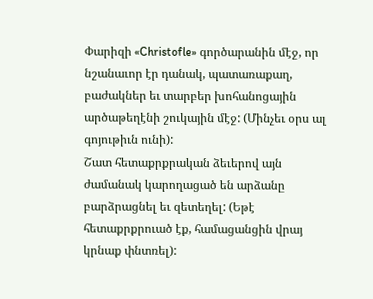Փարիզի «Christofle» գործարանին մէջ, որ նշանաւոր էր դանակ, պատառաքաղ, բաժակներ եւ տարբեր խոհանոցային արծաթեղէնի շուկային մէջ: (Մինչեւ օրս ալ գոյութիւն ունի):
Շատ հետաքրքրական ձեւերով այն ժամանակ կարողացած են արձանը բարձրացնել եւ զետեղել: (Եթէ հետաքրքրուած էք, համացանցին վրայ կրնաք փնտռել):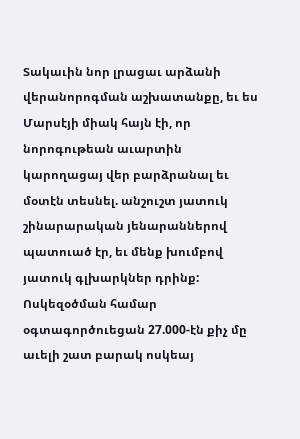Տակաւին նոր լրացաւ արձանի վերանորոգման աշխատանքը, եւ ես Մարսէյի միակ հայն էի, որ նորոգութեան աւարտին կարողացայ վեր բարձրանալ եւ մօտէն տեսնել. անշուշտ յատուկ շինարարական յենարաններով պատուած էր, եւ մենք խումբով յատուկ գլխարկներ դրինք: Ոսկեզօծման համար օգտագործուեցան 27.000-էն քիչ մը աւելի շատ բարակ ոսկեայ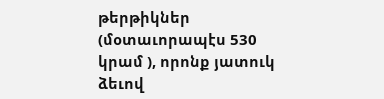թերթիկներ (մօտաւորապէս 530 կրամ ), որոնք յատուկ ձեւով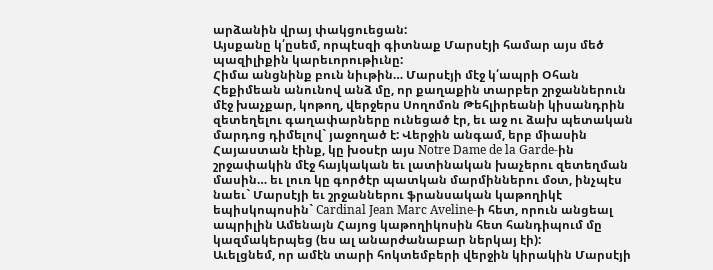արձանին վրայ փակցուեցան:
Այսքանը կ՛ըսեմ, որպէսզի գիտնաք Մարսէյի համար այս մեծ պազիլիքին կարեւորութիւնը:
Հիմա անցնինք բուն նիւթին… Մարսէյի մէջ կ՛ապրի Օհան Հեքիմեան անունով անձ մը, որ քաղաքին տարբեր շրջաններուն մէջ խաչքար, կոթող, վերջերս Սողոմոն Թեհլիրեանի կիսանդրին զետեղելու գաղափարները ունեցած էր, եւ աջ ու ձախ պետական մարդոց դիմելով` յաջողած է: Վերջին անգամ, երբ միասին Հայաստան էինք, կը խօսէր այս Notre Dame de la Garde-ին շրջափակին մէջ հայկական եւ լատինական խաչերու զետեղման մասին… եւ լուռ կը գործէր պատկան մարմիններու մօտ, ինչպէս նաեւ` Մարսէյի եւ շրջաններու ֆրանսական կաթողիկէ եպիսկոպոսին` Cardinal Jean Marc Aveline-ի հետ, որուն անցեալ ապրիլին Ամենայն Հայոց կաթողիկոսին հետ հանդիպում մը կազմակերպեց (ես ալ անարժանաբար ներկայ էի):
Աւելցնեմ, որ ամէն տարի հոկտեմբերի վերջին կիրակին Մարսէյի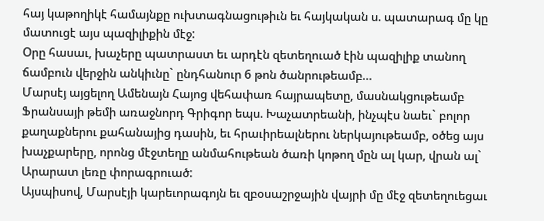հայ կաթողիկէ համայնքը ուխտագնացութիւն եւ հայկական ս. պատարագ մը կը մատուցէ այս պազիլիքին մէջ:
Օրը հասաւ, խաչերը պատրաստ եւ արդէն զետեղուած էին պազիլիք տանող ճամբուն վերջին անկիւնը` ընդհանուր 6 թոն ծանրութեամբ…
Մարսէյ այցելող Ամենայն Հայոց վեհափառ հայրապետը, մասնակցութեամբ Ֆրանսայի թեմի առաջնորդ Գրիգոր եպս. Խաչատրեանի, ինչպէս նաեւ` բոլոր քաղաքներու քահանայից դասին, եւ հրաւիրեալներու ներկայութեամբ, օծեց այս խաչքարերը, որոնց մէջտեղը անմահութեան ծառի կոթող մըն ալ կար, վրան ալ` Արարատ լեռը փորագրուած:
Այսպիսով, Մարսէյի կարեւորագոյն եւ զբօսաշրջային վայրի մը մէջ զետեղուեցաւ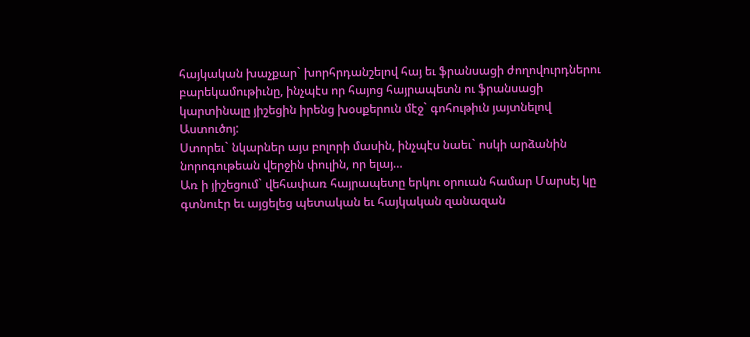հայկական խաչքար` խորհրդանշելով հայ եւ ֆրանսացի ժողովուրդներու բարեկամութիւնը, ինչպէս որ հայոց հայրապետն ու ֆրանսացի կարտինալը յիշեցին իրենց խօսքերուն մէջ` գոհութիւն յայտնելով Աստուծոյ:
Ստորեւ` նկարներ այս բոլորի մասին, ինչպէս նաեւ` ոսկի արձանին նորոգութեան վերջին փուլին, որ ելայ…
Առ ի յիշեցում` վեհափառ հայրապետը երկու օրուան համար Մարսէյ կը գտնուէր եւ այցելեց պետական եւ հայկական զանազան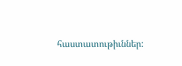հաստատութիւններ: